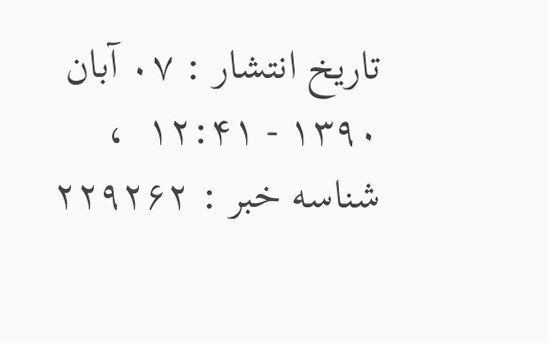تاریخ انتشار : ۰۷ آبان ۱۳۹۰ - ۱۲:۴۱  ،
شناسه خبر : ۲۲۹۲۶۲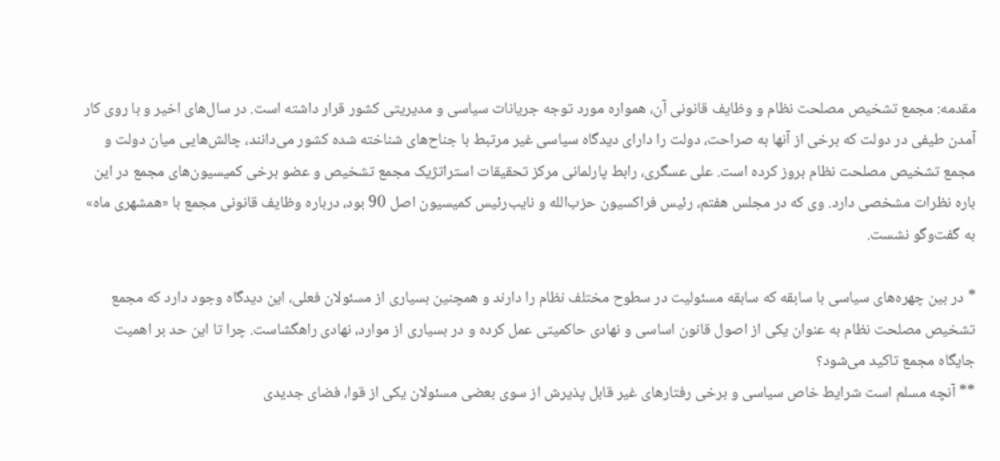مقدمه: مجمع تشخیص مصلحت نظام و وظایف قانونی آن، همواره مورد توجه جریانات سیاسی و مدیریتی کشور قرار داشته است. در سال‌های اخیر و با روی کار آمدن طیفی در دولت که برخی از آنها به صراحت، دولت را دارای دیدگاه سیاسی غیر مرتبط با جناح‌های شناخته شده کشور می‌دانند، چالش‌هایی میان دولت و مجمع تشخیص مصلحت نظام بروز کرده است. علی عسگری، رابط پارلمانی مرکز تحقیقات استراتژیک مجمع تشخیص و عضو برخی کمیسیون‌های مجمع در این باره نظرات مشخصی دارد. وی که در مجلس هفتم، رئیس فراکسیون حزب‌الله و نایب‌رئیس کمیسیون اصل 90 بود، درباره وظایف قانونی مجمع با «همشهری ماه» به گفت‌وگو نشست.

* در بین چهر‌ه‌های سیاسی با سابقه که سابقه مسئولیت در سطوح مختلف نظام را دارند و همچنین بسیاری از مسئولان فعلی، این دیدگاه وجود دارد که مجمع تشخیص مصلحت نظام به عنوان یکی از اصول قانون اساسی و نهادی حاکمیتی عمل کرده و در بسیاری از موارد، نهادی راهگشاست. چرا تا این حد بر اهمیت جایگاه مجمع تاکید می‌شود؟
** آنچه مسلم است شرایط خاص سیاسی و برخی رفتارهای غیر قابل پذیرش از سوی بعضی مسئولان یکی از قوا، فضای جدیدی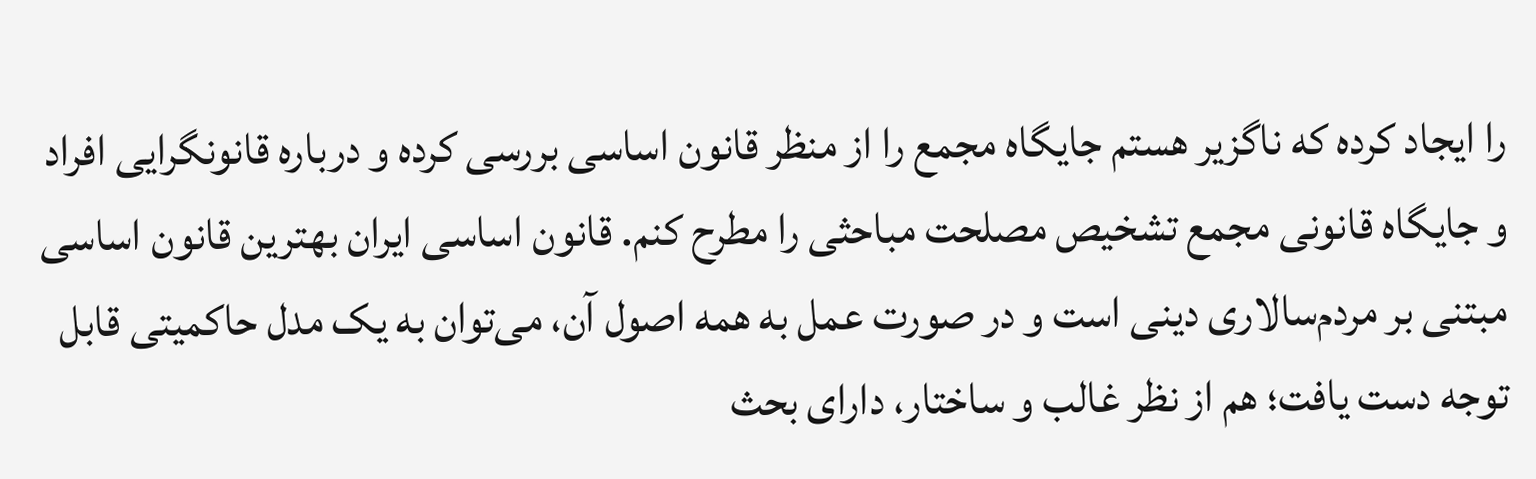را ایجاد کرده که ناگزیر هستم جایگاه مجمع را از منظر قانون اساسی بررسی کرده و درباره قانونگرایی افراد و جایگاه قانونی مجمع تشخیص مصلحت مباحثی را مطرح کنم. قانون اساسی ایران بهترین قانون اساسی مبتنی بر مردم‌سالاری دینی است و در صورت عمل به همه اصول آن، می‌توان به یک مدل حاکمیتی قابل توجه دست یافت؛ هم از نظر غالب و ساختار، دارای بحث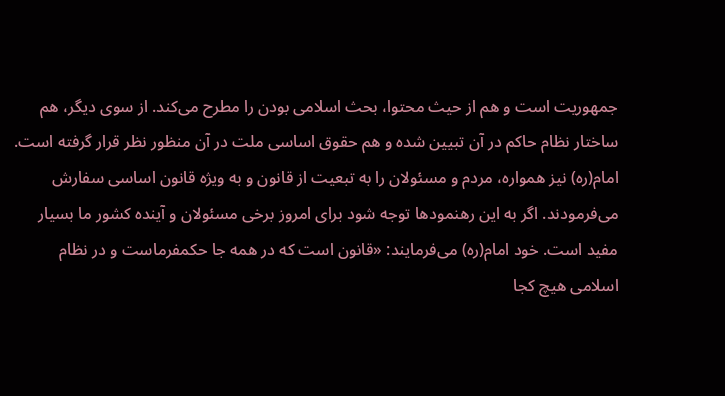جمهوریت است و هم از حیث محتوا، بحث اسلامی بودن را مطرح می‌کند. از سوی دیگر، هم ساختار نظام حاکم در آن تبیین شده و هم حقوق اساسی ملت در آن منظور نظر قرار گرفته است.
امام(ره) نیز همواره، مردم و مسئولان را به تبعیت از قانون و به ویژه قانون اساسی سفارش می‌فرمودند. اگر به این رهنمودها توجه شود برای امروز برخی مسئولان و آینده کشور ما بسیار مفید است. خود امام(ره) می‌فرمایند: «قانون است که در همه جا حکمفرماست و در نظام اسلامی هیچ کجا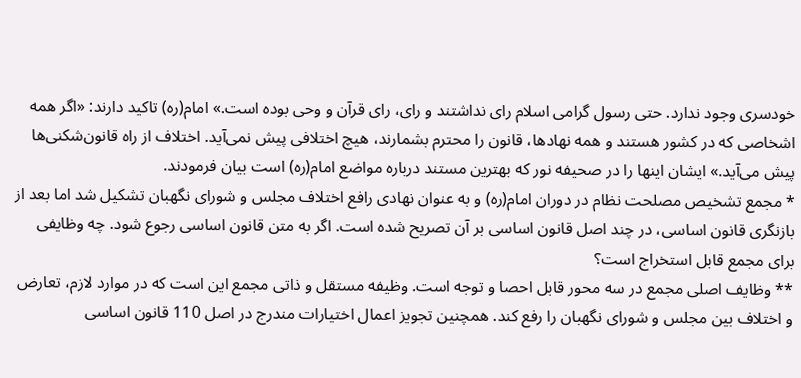خودسری وجود ندارد. حتی رسول گرامی اسلام رای نداشتند و رای، رای قرآن و وحی بوده است.» امام(ره) تاکید دارند: «اگر همه اشخاصی که در کشور هستند و همه نهادها، قانون را محترم بشمارند، هیچ اختلافی پیش نمی‌آید. اختلاف از راه قانون‌شکنی‌ها پیش می‌آید.» ایشان اینها را در صحیفه نور که بهترین مستند درباره مواضع امام(ره) است بیان فرمودند.
* مجمع تشخیص مصلحت نظام در دوران امام(ره) و به عنوان نهادی رافع اختلاف مجلس و شورای نگهبان تشکیل شد اما بعد از بازنگری قانون اساسی، در چند اصل قانون اساسی بر آن تصریح شده است. اگر به متن قانون اساسی رجوع شود. چه وظایفی برای مجمع قابل استخراج است؟
** وظایف اصلی مجمع در سه محور قابل احصا و توجه است. وظیفه مستقل و ذاتی مجمع این است که در موارد لازم، تعارض و اختلاف بین مجلس و شورای نگهبان را رفع کند. همچنین تجویز اعمال اختیارات مندرج در اصل 110 قانون اساسی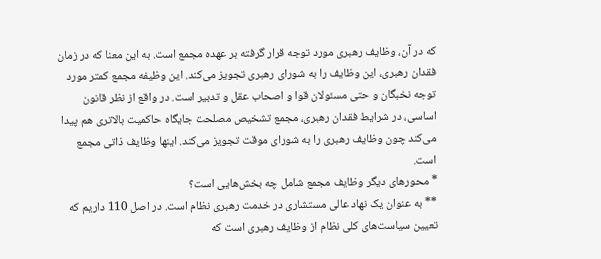که در آن، وظایف رهبری مورد توجه قرار گرفته بر عهده مجمع است. به این معنا که در زمان فقدان رهبری، این وظایف را به شورای رهبری تجویز می‌کند. این وظیفه مجمع کمتر مورد توجه نخبگان و حتی مسئولان قوا و اصحاب عقل و تدبیر است. در واقع از نظر قانون اساسی، در شرایط فقدان رهبری، مجمع تشخیص مصلحت جایگاه حاکمیت بالاتری هم پیدا می‌کند چون وظایف رهبری را به شورای موقت تجویز می‌کند. اینها وظایف ذاتی مجمع است.
* محورهای دیگر وظایف مجمع شامل چه بخش‌هایی است؟
** به عنوان یک نهاد عالی مستشاری در خدمت رهبری نظام است. در اصل 110 داریم که تعیین سیاست‌های کلی نظام از وظایف رهبری است که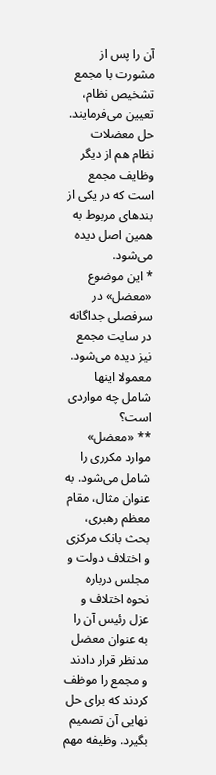آن را پس از مشورت با مجمع تشخیص نظام، تعیین می‌فرمایند. حل معضلات نظام هم از دیگر وظایف مجمع است که در یکی از بندهای مربوط به همین اصل دیده می‌شود.
* این موضوع «معضل» در سرفصلی جداگانه در سایت مجمع نیز دیده می‌شود. معمولا اینها شامل چه مواردی است؟
** «معضل» موارد مکرری را شامل می‌شود. به عنوان مثال، مقام معظم رهبری، بحث بانک مرکزی و اختلاف دولت و مجلس درباره نحوه اختلاف و عزل رئیس آن را به عنوان معضل مدنظر قرار دادند و مجمع را موظف کردند که برای حل نهایی آن تصمیم بگیرد. وظیفه مهم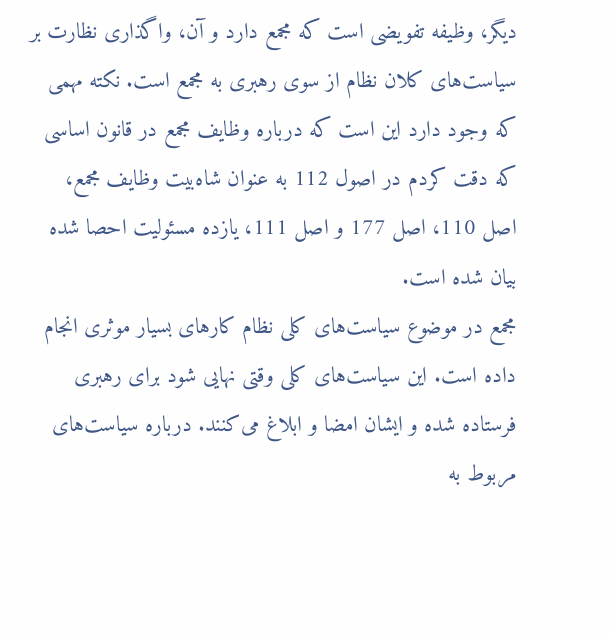دیگر، وظیفه تفویضی است که مجمع دارد و آن، واگذاری نظارت بر سیاست‌های کلان نظام از سوی رهبری به مجمع است. نکته مهمی که وجود دارد این است که درباره وظایف مجمع در قانون اساسی که دقت کردم در اصول 112 به عنوان شاه‌بیت وظایف مجمع، اصل 110، اصل 177 و اصل 111، یازده مسئولیت احصا شده بیان شده است.
مجمع در موضوع سیاست‌های کلی نظام کارهای بسیار موثری انجام داده است. این سیاست‌های کلی وقتی نهایی شود برای رهبری فرستاده شده و ایشان امضا و ابلاغ می‌کنند. درباره سیاست‌های مربوط به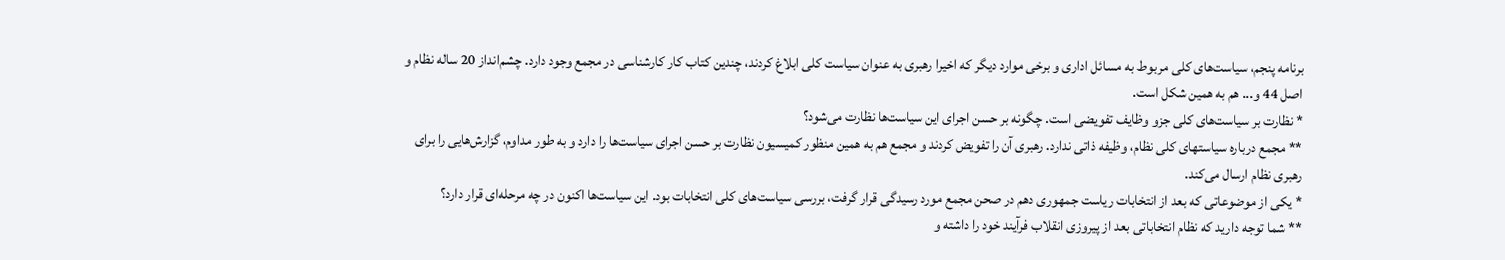برنامه پنجم، سیاست‌های کلی مربوط به مسائل اداری و برخی موارد دیگر که اخیرا رهبری به عنوان سیاست کلی ابلاغ کردند، چندین کتاب کار کارشناسی در مجمع وجود دارد. چشم‌انداز 20 ساله نظام و اصل 44 و... هم به همین شکل است.
* نظارت بر سیاست‌های کلی جزو وظایف تفویضی است. چگونه بر حسن اجرای این سیاست‌ها نظارت می‌شود؟
** مجمع درباره سیاستهای کلی نظام، وظیفه ذاتی ندارد. رهبری آن را تفویض کردند و مجمع هم به همین منظور کمیسیون نظارت بر حسن اجرای سیاست‌ها را دارد و به طور مداوم، گزارش‌هایی را برای رهبری نظام ارسال می‌کند.
* یکی از موضوعاتی که بعد از انتخابات ریاست جمهوری دهم در صحن مجمع مورد رسیدگی قرار گرفت، بررسی سیاست‌های کلی انتخابات بود. این سیاست‌ها اکنون در چه مرحله‌ای قرار دارد؟
** شما توجه دارید که نظام انتخاباتی بعد از پیروزی انقلاب فرآیند خود را داشته و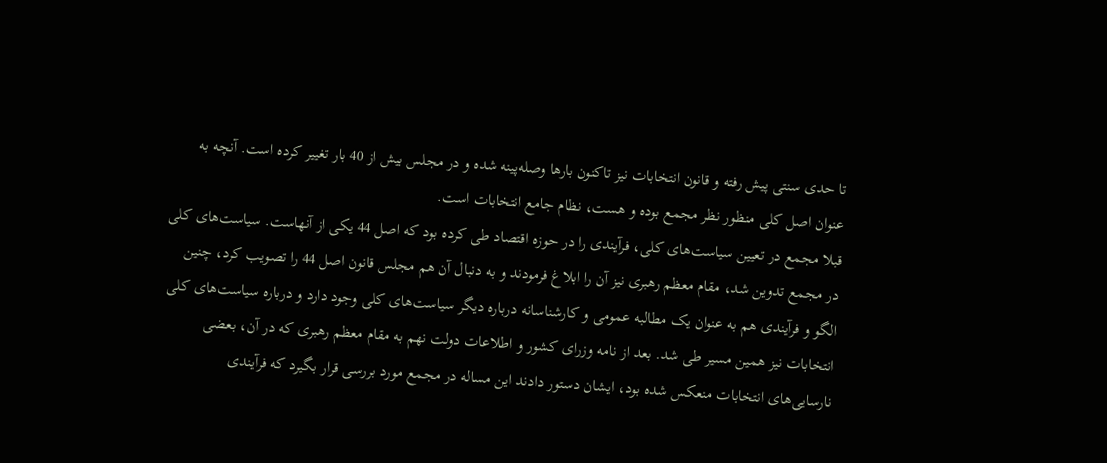تا حدی سنتی پیش رفته و قانون انتخابات نیز تاکنون بارها وصله‌پینه شده و در مجلس بیش از 40 بار تغییر کرده است. آنچه به عنوان اصل کلی منظور نظر مجمع بوده و هست، نظام جامع انتخابات است.
قبلا مجمع در تعیین سیاست‌های کلی، فرآیندی را در حوزه اقتصاد طی کرده بود که اصل 44 یکی از آنهاست. سیاست‌های کلی در مجمع تدوین شد، مقام معظم رهبری نیز آن را ابلاغ فرمودند و به دنبال آن هم مجلس قانون اصل 44 را تصویب کرد، چنین الگو و فرآیندی هم به عنوان یک مطالبه عمومی و کارشناسانه درباره دیگر سیاست‌های کلی وجود دارد و درباره سیاست‌های کلی انتخابات نیز همین مسیر طی شد. بعد از نامه وزرای کشور و اطلاعات دولت نهم به مقام معظم رهبری که در آن، بعضی نارسایی‌های انتخابات منعکس شده بود، ایشان دستور دادند این مساله در مجمع مورد بررسی قرار بگیرد که فرآیندی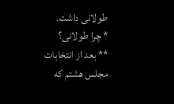طولانی داشت.
* چرا طولانی؟
** بعد از انتخابات مجلس هشتم که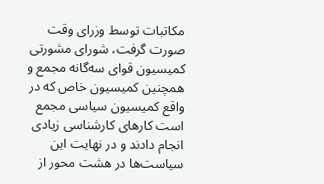مکاتبات توسط وزرای وقت صورت گرفت، شورای مشورتی کمیسیون قوای سه‌گانه مجمع و همچنین کمیسیون خاص که در واقع کمیسیون سیاسی مجمع است کارهای کارشناسی زیادی انجام دادند و در نهایت این سیاست‌ها در هشت محور از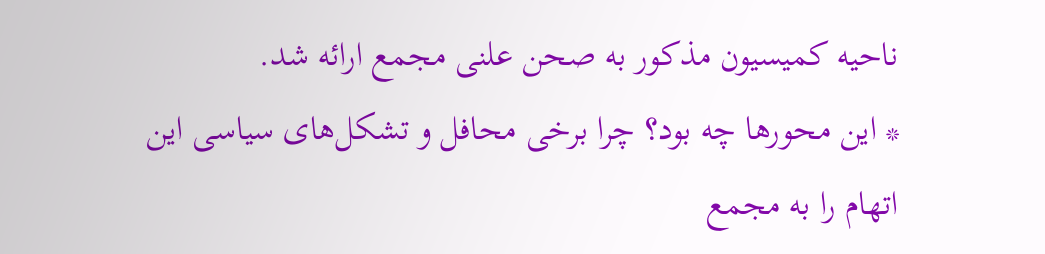ناحیه کمیسیون مذکور به صحن علنی مجمع ارائه شد.
* این محورها چه بود؟ چرا برخی محافل و تشکل‌های سیاسی این اتهام را به مجمع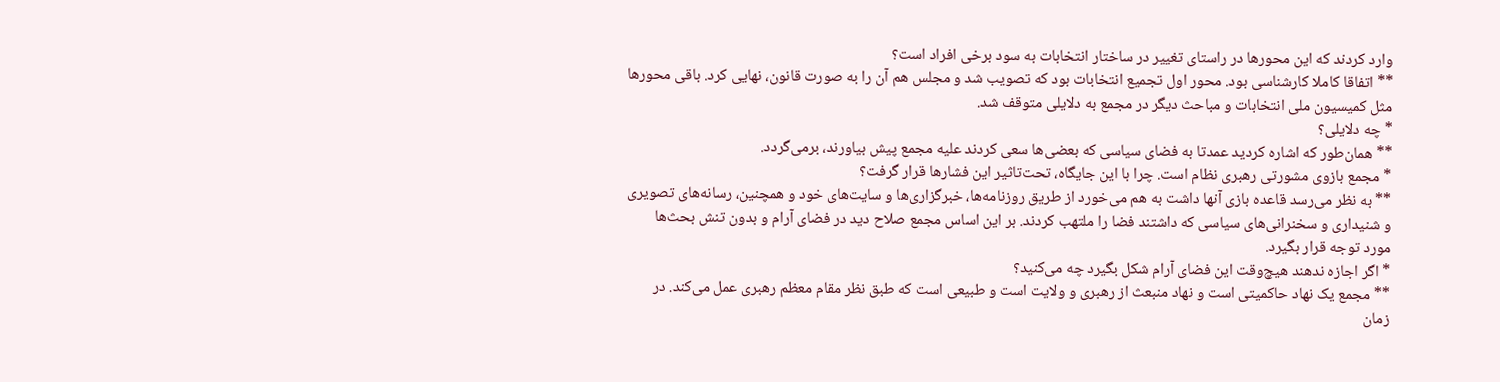وارد کردند که این محورها در راستای تغییر در ساختار انتخابات به سود برخی افراد است؟
** اتفاقا کاملا کارشناسی بود. محور اول تجمیع انتخابات بود که تصویب شد و مجلس هم آن را به صورت قانون، نهایی کرد. باقی محورها مثل کمیسیون ملی انتخابات و مباحث دیگر در مجمع به دلایلی متوقف شد.
* چه دلایلی؟
** همان‌طور که اشاره کردید عمدتا به فضای سیاسی که بعضی‌ها سعی کردند علیه مجمع پیش بیاورند، برمی‌گردد.
* مجمع بازوی مشورتی رهبری نظام است. چرا با این جایگاه، تحت‌تاثیر این فشارها قرار گرفت؟
** به نظر می‌رسد قاعده‌ بازی آنها داشت به هم می‌خورد از طریق روزنامه‌ها، خبرگزاری‌ها و سایت‌های خود و همچنین، رسانه‌های تصویری و شنیداری و سخنرانی‌های سیاسی که داشتند فضا را ملتهب کردند. بر این اساس مجمع صلاح دید در فضای آرام و بدون تنش بحث‌ها مورد توجه قرار بگیرد.
* اگر اجازه ندهند هیچ‌وقت این فضای آرام شکل بگیرد چه می‌کنید؟
** مجمع یک نهاد حاکمیتی است و نهاد منبعث از رهبری و ولایت است و طبیعی است که طبق نظر مقام معظم رهبری عمل می‌کند. در زمان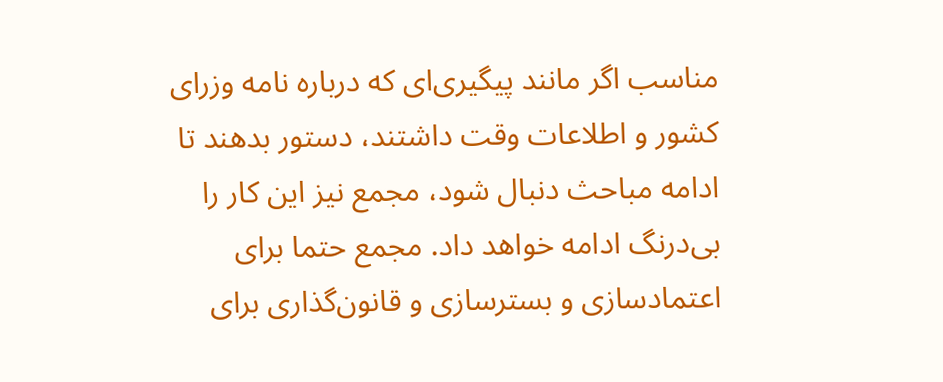مناسب اگر مانند پیگیری‌ای که درباره نامه وزرای کشور و اطلاعات وقت داشتند، دستور بدهند تا ادامه مباحث دنبال شود، مجمع نیز این کار را بی‌درنگ ادامه خواهد داد. مجمع حتما برای اعتمادسازی و بسترسازی و قانون‌گذاری برای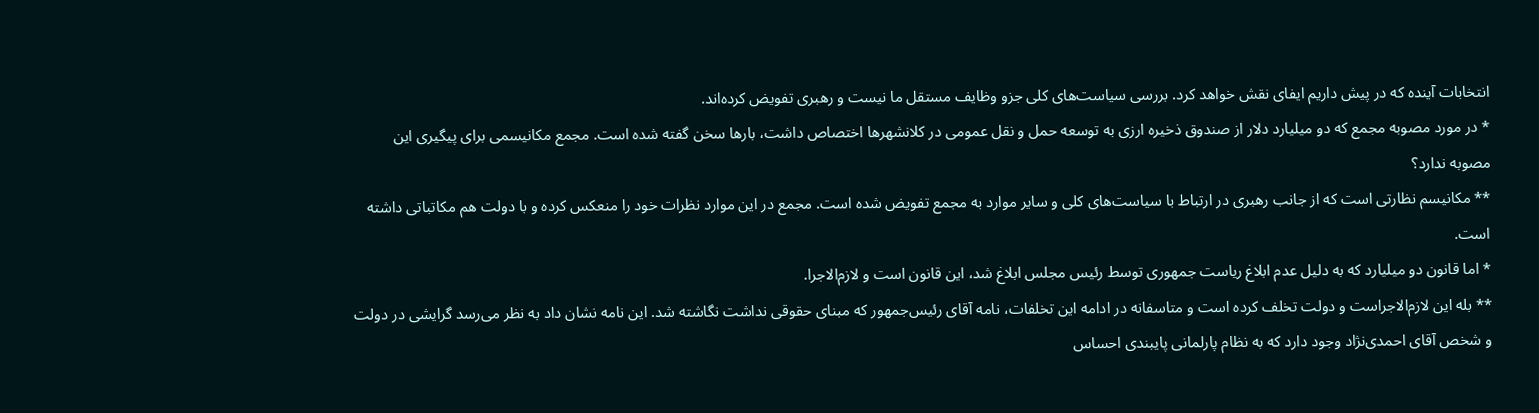انتخابات آینده که در پیش داریم ایفای نقش خواهد کرد. بررسی سیاست‌های کلی جزو وظایف مستقل ما نیست و رهبری تفویض کرده‌اند.
* در مورد مصوبه مجمع که دو میلیارد دلار از صندوق‌ ذخیره ارزی به توسعه حمل ‌و ‌نقل عمومی در کلانشهرها اختصاص داشت، بارها سخن گفته شده است. مجمع مکانیسمی برای پیگیری این مصوبه ندارد؟
** مکانیسم نظارتی است که از جانب رهبری در ارتباط با سیاست‌های کلی و سایر موارد به مجمع تفویض شده است. مجمع در این موارد نظرات خود را منعکس کرده و با دولت هم مکاتباتی داشته است.
* اما قانون دو میلیارد که به دلیل عدم ابلاغ ریاست جمهوری توسط رئیس مجلس ابلاغ شد، این قانون است و لازم‌الاجرا.
** بله این لازم‌الاجراست و دولت تخلف کرده است و متاسفانه در ادامه این تخلفات، نامه آقای رئیس‌جمهور که مبنای حقوقی نداشت نگاشته شد. این نامه نشان داد به نظر می‌رسد گرایشی در دولت و شخص آقای احمدی‌نژاد وجود دارد که به نظام پارلمانی پایبندی احساس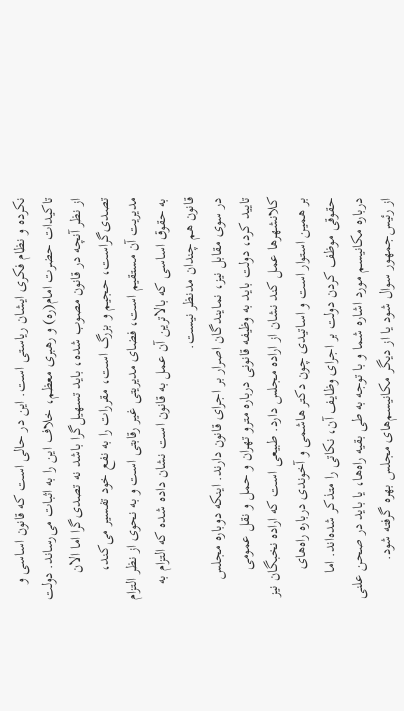نکرده و نظام فکری ایشان ریاستی است. این در حالی است که قانون اساسی و تاکیدات حضرت امام(ره) و رهبری معظم، خلاف این را به اثبات می‌رساند. دولت از نظر آنچه در قانون مصوب شده، باید تسهیل‌گرا باشد نه تصدی‌گرا اما الان تصدی‌گراست، حجیم و بزرگ است، مقررات را به نفع خود تفسیر می‌کند، مدیریت آن مستقیم است، فضای مدیریتی غیر رقابتی است و به نحوی از نظر التزام به حقوق اساسی که بالاترین آن عمل به قانون است نشان داده شده که التزام به قانون هم چندان مدنظر نیست.
در سوی مقابل نیز، نمایندگان اصرار بر اجرای قانون دارند. اینکه دوباره مجلس تایید کرد، دولت باید به وظیفه قانونی درباره مترو تهران و حمل و نقل عمومی کلانشهرها عمل کند نشان از اراده مجلس دارد. طبیعی است که اراده نخبگان نیز بر همین استوار است و اساتیدی چون دکتر هاشمی و آخوندی درباره راه‌های حقوقی موظف کردن دولت بر اجرای وظایف آن، نکاتی را متذکر شده‌اند. اما درباره مکانیسم مورد اشاره شما و با توجه به طی بقیه راه‌ها، یا باید در صحن علنی از رئیس‌جمهور سوال شود یا از دیگر مکانیسم‌های مجلس بهره گرفته شود.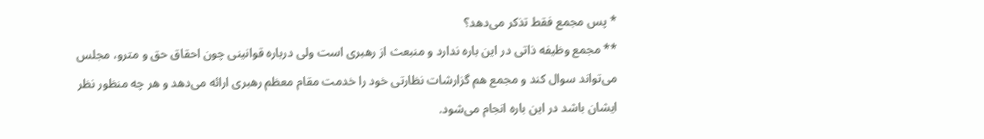* پس مجمع فقط تذکر می‌‌دهد؟
** مجمع وظیفه ذاتی در این باره ندارد و منبعث از رهبری است ولی درباره قوانینی چون احقاق حق و مترو، مجلس می‌تواند سوال کند و مجمع هم گزارشات نظارتی خود را خدمت مقام معظم رهبری ارائه می‌دهد و هر چه منظور نظر ایشان باشد در این باره انجام می‌شود.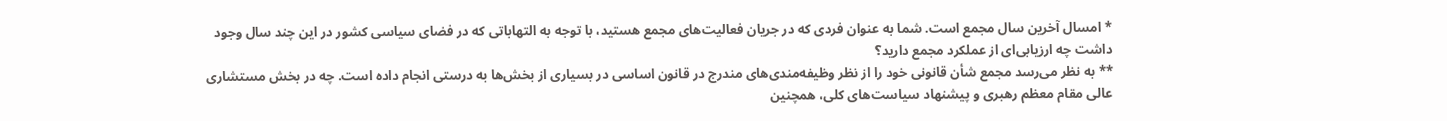* امسال آخرین سال مجمع است. شما به عنوان فردی که در جریان فعالیت‌های مجمع هستید، با توجه به التهاباتی که در فضای سیاسی کشور در این چند سال وجود داشت چه ارزیابی‌ای از عملکرد مجمع دارید؟
** به نظر می‌رسد مجمع شأن قانونی خود را از نظر وظیفه‌مندی‌های مندرج در قانون اساسی در بسیاری از بخش‌ها به درستی انجام داده است. چه در بخش مستشاری عالی مقام معظم رهبری و پیشنهاد سیاست‌های کلی، همچنین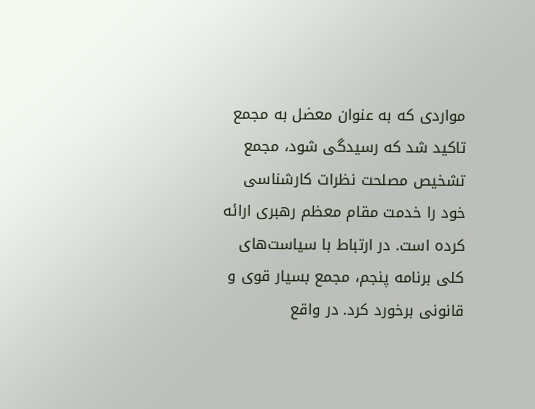مواردی که به عنوان معضل به مجمع تاکید شد که رسیدگی شود، مجمع تشخیص مصلحت نظرات کارشناسی خود را خدمت مقام معظم رهبری ارائه کرده است. در ارتباط با سیاست‌های کلی برنامه پنجم، مجمع بسیار قوی و قانونی برخورد کرد. در واقع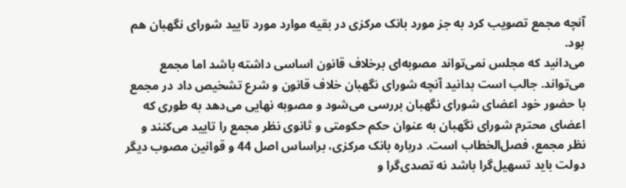آنچه مجمع تصویب کرد به جز مورد بانک مرکزی در بقیه موارد مورد تایید شورای نگهبان هم بود.
می‌دانید که مجلس نمی‌تواند مصوبه‌ای برخلاف قانون اساسی داشته باشد اما مجمع می‌تواند. جالب است بدانید آنچه شورای نگهبان خلاف قانون و شرع تشخیص داد در مجمع با حضور خود اعضای شورای نگهبان بررسی می‌شود و مصوبه نهایی می‌دهد به طوری که اعضای محترم شورای نگهبان به عنوان حکم حکومتی و ثانوی نظر مجمع را تایید می‌کنند و نظر مجمع، فصل‌الخطاب است. درباره بانک مرکزی، براساس اصل 44 و قوانین مصوب دیگر دولت باید تسهیل‌گرا باشد نه تصدی‌گرا و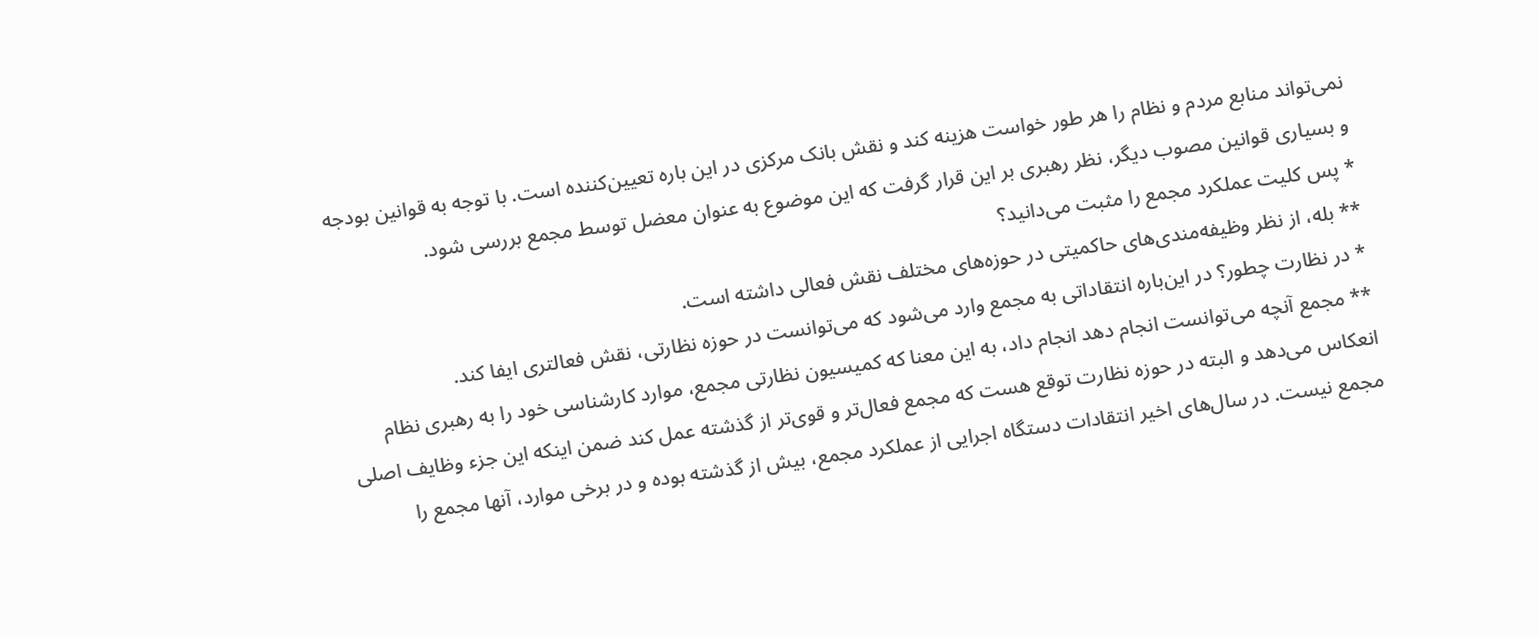نمی‌تواند منابع مردم و نظام را هر طور خواست هزینه کند و نقش بانک مرکزی در این باره تعیین‌کننده است. با توجه به قوانین بودجه و بسیاری قوانین مصوب دیگر، نظر رهبری بر این قرار گرفت که این موضوع به عنوان معضل توسط مجمع بررسی شود.
* پس کلیت عملکرد مجمع را مثبت می‌دانید؟
** بله، از نظر وظیفه‌مندی‌های حاکمیتی در حوزه‌های مختلف نقش فعالی داشته است.
* در نظارت چطور؟ در این‌باره انتقاداتی به مجمع وارد می‌شود که می‌توانست در حوزه نظارتی، نقش فعالتری ایفا کند.
** مجمع آنچه می‌توانست انجام دهد انجام داد، به این معنا که کمیسیون نظارتی مجمع، موارد کارشناسی خود را به رهبری نظام انعکاس می‌دهد و البته در حوزه نظارت توقع هست که مجمع فعال‌تر و قوی‌تر از گذشته عمل کند ضمن اینکه این جزء وظایف اصلی مجمع نیست. در سال‌های اخیر انتقادات دستگاه اجرایی از عملکرد مجمع، بیش از گذشته بوده و در برخی موارد، آنها مجمع را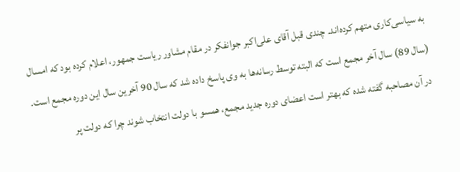به سیاسی‌کاری متهم کرده‌اند. چندی قبل آقای علی‌اکبر جوانفکر در مقام مشاور ریاست جمهور، اعلام کرده بود که امسال (سال 89) سال آخر مجمع است که البته توسط رسانه‌ها به وی پاسخ داده شد که سال 90 آخرین سال این دوره مجمع است. در آن مصاحبه گفته شده که بهتر است اعضای دوره جدید مجمع، همسو با دولت انتخاب شوند چرا که دولت پر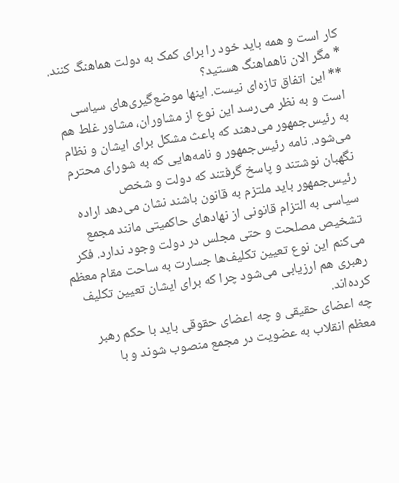کار است و همه باید خود را برای کمک به دولت هماهنگ کنند.
* مگر الان ناهماهنگ هستید؟
** این اتفاق تازه‌ای نیست. اینها موضع‌گیری‌های سیاسی است و به نظر می‌رسد این نوع از مشاوران، مشاور غلط هم به رئیس‌جمهور می‌دهند که باعث مشکل برای ایشان و نظام می‌شود. نامه رئیس‌جمهور و نامه‌هایی که به شورای محترم نگهبان نوشتند و پاسخ گرفتند که دولت و شخص رئیس‌جمهور باید ملتزم به قانون باشند نشان می‌دهد اراده سیاسی به التزام قانونی از نهادهای حاکمیتی مانند مجمع تشخیص مصلحت و حتی مجلس در دولت وجود ندارد. فکر می‌کنم این نوع تعیین تکلیف‌ها جسارت به ساحت مقام معظم رهبری هم ارزیابی می‌شود چرا که برای ایشان تعیین تکلیف کرده‌اند.
چه اعضای حقیقی و چه اعضای حقوقی باید با حکم رهبر معظم انقلاب به عضویت در مجمع منصوب شوند و با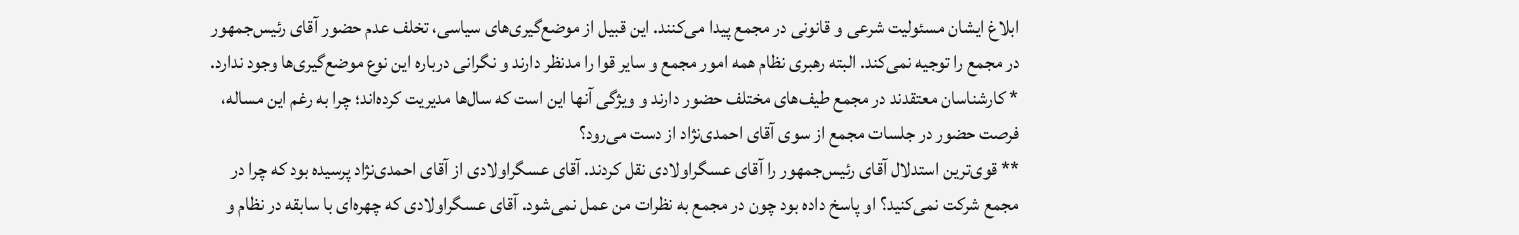ابلاغ ایشان مسئولیت شرعی و قانونی در مجمع پیدا می‌کنند. این قبیل از موضع‌گیری‌های سیاسی، تخلف عدم حضور آقای رئیس‌جمهور در مجمع را توجیه نمی‌کند. البته رهبری نظام همه امور مجمع و سایر قوا را مدنظر دارند و نگرانی درباره این نوع موضع‌گیری‌ها وجود ندارد.
* کارشناسان معتقدند در مجمع طیف‌های مختلف حضور دارند و ویژگی آنها این است که سال‌ها مدیریت کرده‌اند؛ چرا به رغم این مساله، فرصت حضور در جلسات مجمع از سوی آقای احمدی‌نژاد از دست می‌رود؟
** قوی‌ترین استدلال آقای رئیس‌جمهور را آقای عسگراولادی نقل کردند. آقای عسگراولادی از آقای احمدی‌نژاد پرسیده بود که چرا در مجمع شرکت نمی‌کنید؟ او پاسخ داده بود چون در مجمع به نظرات من عمل نمی‌شود. آقای عسگراولادی که چهره‌ای با سابقه در نظام و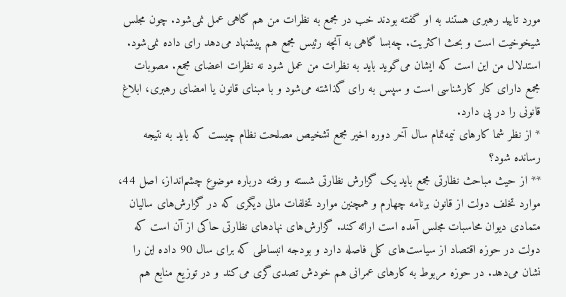مورد تایید رهبری هستند به او گفته بودند خب در مجمع به نظرات من هم گاهی عمل نمی‌شود. چون مجلس شیخوخیت است و بحث اکثریت. چه‌بسا گاهی به آنچه رئیس مجمع هم پیشنهاد می‌دهد رای داده نمی‌شود. استدلال من این است که ایشان می‌گوید باید به نظرات من عمل شود نه نظرات اعضای مجمع. مصوبات مجمع دارای کار کارشناسی است و سپس به رای گذاشته می‌شود و با مبنای قانون یا امضای رهبری، ابلاغ قانونی را در پی دارد.
* از نظر شما کارهای نیمه‌تمام سال آخر دوره اخیر مجمع تشخیص مصلحت نظام چیست که باید به نتیجه رسانده شود؟
** از حیث مباحث نظارتی مجمع باید یک گزارش نظارتی شسته و رفته درباره موضوع چشم‌انداز، اصل 44، موارد تخلف دولت از قانون برنامه چهارم و همچنین موارد تخلفات مالی دیگری که در گزارش‌های سالیان متمادی دیوان محاسبات مجلس آمده است ارائه کند. گزارش‌های نهادهای نظارتی حاکی از آن است که دولت در حوزه اقتصاد از سیاست‌های کلی فاصله دارد و بودجه انبساطی که برای سال 90 داده این را نشان می‌دهد. در حوزه مربوط به کارهای عمرانی هم خودش تصدی‌گری می‌کند و در توزیع منابع هم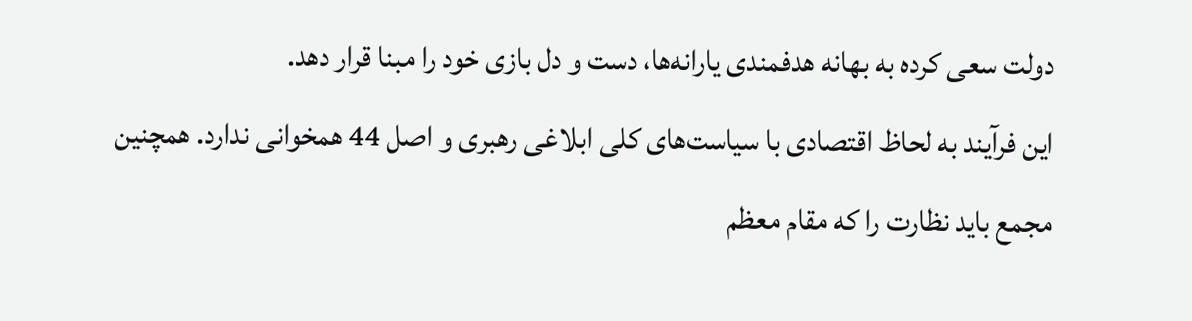دولت سعی کرده به بهانه هدفمندی یارانه‌ها، دست و دل بازی خود را مبنا قرار دهد.
این فرآیند به لحاظ اقتصادی با سیاست‌های کلی ابلاغی رهبری و اصل 44 همخوانی ندارد. همچنین مجمع باید نظارت را که مقام معظم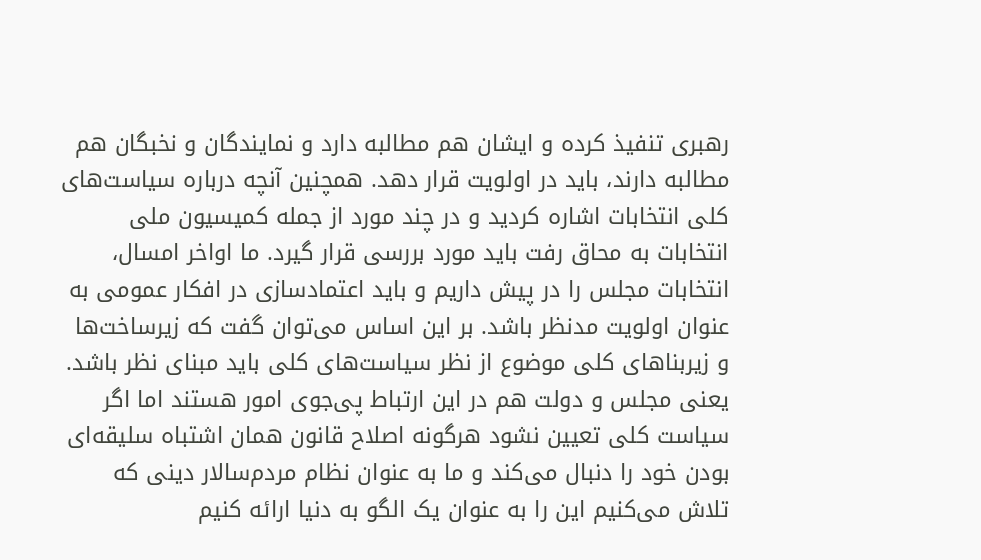رهبری تنفیذ کرده و ایشان هم مطالبه دارد و نمایندگان و نخبگان هم مطالبه دارند، باید در اولویت قرار دهد. همچنین آنچه درباره سیاست‌های کلی انتخابات اشاره کردید و در چند مورد از جمله کمیسیون ملی انتخابات به محاق رفت باید مورد بررسی قرار گیرد. ما اواخر امسال، انتخابات مجلس را در پیش داریم و باید اعتمادسازی در افکار عمومی به عنوان اولویت مدنظر باشد. بر این اساس می‌توان گفت که زیرساخت‌ها و زیربناهای کلی موضوع از نظر سیاست‌های کلی باید مبنای نظر باشد.
یعنی مجلس و دولت هم در این ارتباط پی‌جوی امور هستند اما اگر سیاست کلی تعیین نشود هرگونه اصلاح قانون همان اشتباه سلیقه‌ای بودن خود را دنبال می‌کند و ما به عنوان نظام مردم‌سالار دینی که تلاش می‌کنیم این را به عنوان یک الگو به دنیا ارائه کنیم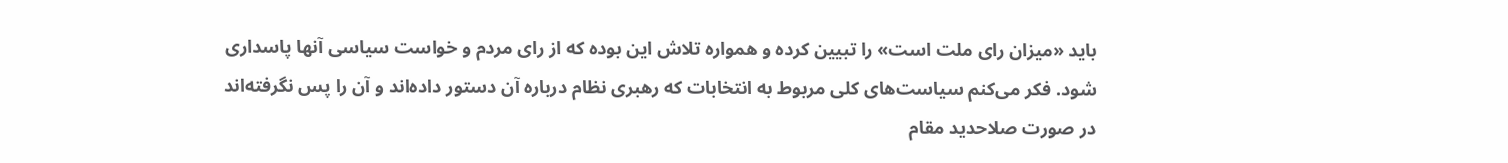باید «میزان رای ملت است» را تبیین کرده و همواره تلاش این بوده که از رای مردم و خواست سیاسی آنها پاسداری شود. فکر می‌کنم سیاست‌های کلی مربوط به انتخابات که رهبری نظام درباره آن دستور داده‌اند و آن را پس نگرفته‌اند در صورت صلاحدید مقام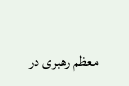معظم رهبری در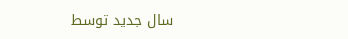سال جدید توسط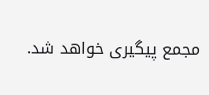مجمع پیگیری خواهد شد.